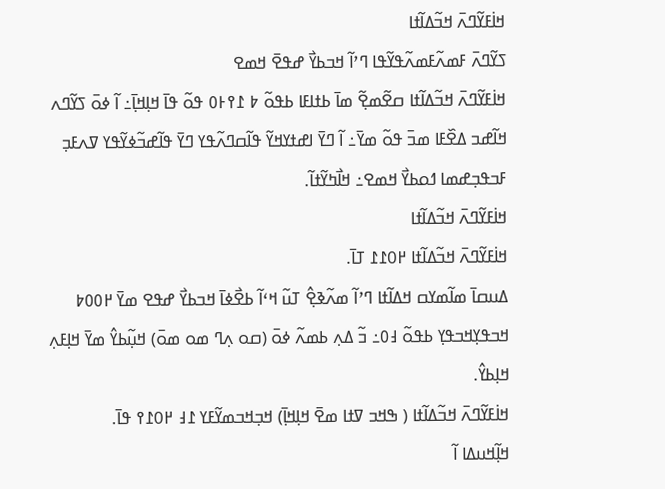ߞߊ߭ߓߌ߬ߣߍ߫ ߞߏ߬ߡߊ߬ߙߊ
ߖߌ߬ߣߍ߫ ߓߘߍ߬ߓߘߍ߬ߟߌ߬ߟߊ ߣߴߊ߬ ߞߏߕߌ߯ ߝߟߐ߫ ߞߘߐ
ߞߊ߭ߓߌ߬ߣߍ߫ ߞߏ߬ߡߊ߬ߙߊ ߛߐ߬ߘߐ߲߬ ߘߊ߫ ߕߙߊߓߊ ߕߟߋ߬ ߈ ߁߉߅߀ ߟߋ߬ ߟߊ߫ ߞߊ߲ߞߊ߲߫߸ ߊ߬ ߦߋ߫ ߖߌ߬ߣߍ ߞߊ߬ߝߏ ߡߐ߰ߓߊ ߘߏ߫ ߟߋ߬ ߘߌ߫߸ ߊ߬ ߣߌ߫ ߊߝߙߌߞߌ߬ ߟߊ߬ߛߣߍ߬ߟߌ ߣߌ߫ ߟߊ߬ߝߏ߬ߦߌ߬ߟߌ ߜߍߓߏ߲ ߓߏߟߏ߲ߝߘߊ ߗߋߕߌ߯ ߞߘߐ߸ ߞߊ߯ߤߌ߬ߙߊ߬.
ߞߊ߭ߓߌ߬ߣߍ߫ ߞߏ߬ߡߊ߬ߙߊ
ߞߊ߭ߓߌ߬ߣߍ߫ ߞߏ߬ߡߊ߬ߙߊ ߂0߁߁ ߠߊ߫.
ߡߎߛߊ߫ ߘߊ߬ߘߌߛ ߞߡߊ߬ߙߊ ߣߴߊ߬ ߘߍ߬ߢߐ߲߮ ߠߎ߬ ߞߵߊ߬ ߕߐ߯ߦߊ߫ ߞߏߕߌ߯ ߝߟߐ ߘߌ߫ ߂߀߀߈ ߞߏߟߌ߲ߞߏߟߌ߲ ߕߟߋ߬ ߃߀߸ ߏ߬ ߡߍ߲ ߕߘߍ߬ ߦߋ߫ (ߛߋ ߍ߲ߣ ߘߋ ߘߋ߫) ߞߎ߲߬ߕߌ߮ ߘߌ߫ ߞߊ߲ߓߍ߲ ߞߊ߲ߕߌ߮.
ߞߊ߭ߓߌ߬ߣߍ߫ ߞߏ߬ߡߊ߬ߙߊ ( ߒߞߏ ߜߙߊ ߘߐ߫ ߞߊ߲ߞߊ߲߫) ߞߏ߲ߞߏߘߌ߬ߓߌ ߁߃ ߂0߁߉ ߟߊ߫.
ߞߊ߲߬ߞߎߡߊ ߊ߬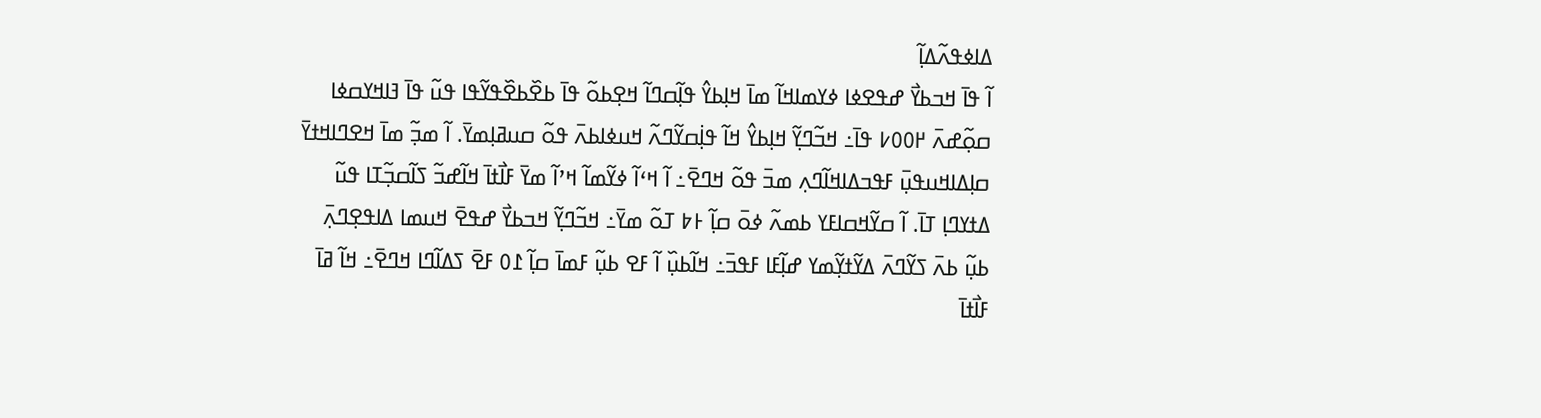ߡߊߦߟߍ߬ߡߊ߲߬
ߊ߬ ߟߊ߫ ߞߏߕߌ߯ ߝߟߐߦߊ ߦߌߘߊߞߊ߬ ߘߊ߫ ߞߊ߲ߕߌ߮ ߟߊ߲߬ߛߣߊ߬ ߞߐ߲ߕߋ߬ ߟߊ߫ ߕߐ߰ߕߐ߰ߟߌ߬ߟߊ ߟߎ߬ ߟߊ߫ ߔߊߞߌߛߦߊ ߛߋ߲߬ߝߍ߫ ߂߀߀߇ ߟߊ߫߸ ߞߏ߬ߣߌ߲߬ ߞߊ߲ߕߌ߮ ߞߊ߬ ߟߊ߲߭ߛߌ߬ߣߍ߬ ߞߎߦߊߕߍ߫ ߟߋ߬ ߛߎߥߊ߲ߘߌ߫. ߊ߬ ߘߏ߲߬ ߘߊ߫ ߞߐߣߊߞߙߌ߫ ߛߊ߲ߡߊߞߎߟߎ߲߫ ߓߟߏߡߊߞߊ߬ߣߍ߲ ߘߏ߫ ߟߋ߬ ߞߣߐ߫߸ ߊ߬ ߞߵߊ߬ ߦߌ߬ߘߊ߬ ߞߴߊ߬ ߘߌ߫ ߓߊ߯ߙߊ߫ ߞߊ߬ߝߏ߬ ߖߊ߬ߛߏ߲߬ߠߊ ߟߎ߬ ߡߙߌߣߊ߲ ߠߊ߫. ߊ߬ ߛߌ߬ߞߛߊߓߌ ߕߘߍ߬ ߦߋ߫ ߛߊ߲߬ ߅߈ ߠߋ߬ ߘߌ߫߸ ߞߏ߬ߣߌ߲߬ ߞߏߕߌ߯ ߝߟߐ߫ ߞߎߘߊ ߡߊߟߐ߲ߣߍ߲߫ ߕߎ߲߬ ߕߍ߫ ߖߌ߬ߣߍ߫ ߡߌ߬ߙߌ߲߬ߘߌ ߝߊ߲߬ߓߊ ߓߟߏ߫߸ ߞߊ߬ߕߎ߲߰ ߊ߬ ߓߐ ߕߎ߲߬ ߓߘߊ߫ ߛߊ߲߬ ߁߀ ߓߐ߫ ߖߡߊ߬ߣߊ ߞߣߐ߫߸ ߞߊ߬ ߥߊ߫ ߓߊ߯ߙߊ߫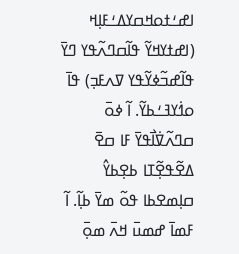ߊߝߑߙߋߞߛߌߡߑߓߊ߲ߞ (ߊߝߙߌߞߌ߬ ߟߊ߬ߛߣߍ߬ߟߌ ߣߌ߫ ߟߊ߬ߝߏ߬ߦߌ߬ߟߌ ߜߍߓߏ߲) ߟߊ߫ ߋߗ߭ߌߔߑߕߌ߬. ߊ߬ ߦߋ߫ ߛߣߍ߬ߜ߭ߊ߯ߟߌ߫ ߓߊ ߛߐ߫ ߡߐ߬ߟߐ߲߬ߠߊ ߕߐ߲ߕߌ߮ ߛߊ߲ߘߐߕߊ ߟߋ߬ ߘߌ߫ ߕߊ߲߬. ߊ߬ ߓߘߊ߫ ߝߘߎ߫ ߞߍ߫ ߘߋ߲߫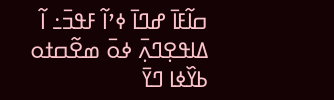ߛߊ߬ߓߊ߫ ߝߣߊ߫ ߦߴߊ߬ ߓߟߏ߫߸ ߊ߬ ߡߊߟߐ߲ߣߍ߲߫ ߦߋ߫ ߘߐ߬ߛߙߋ ߕߌ߰ߦߊ ߣߌ߫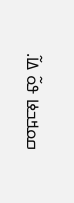ߛߋߞߏߦߊ ߟߋ߬ ߡߊ߬.